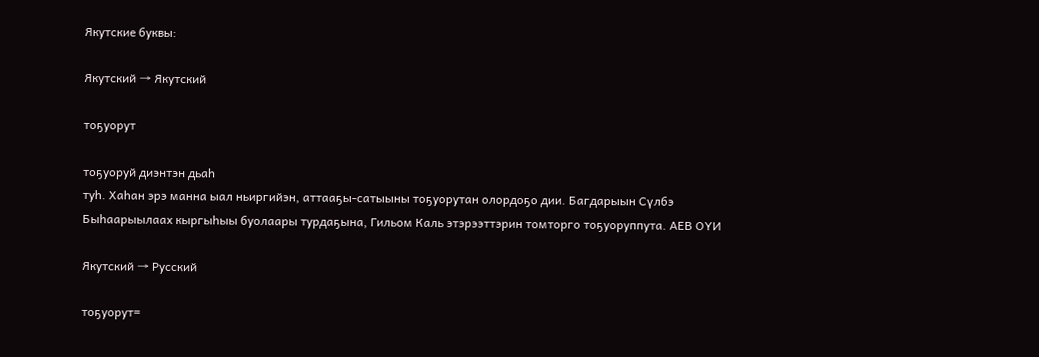Якутские буквы:

Якутский → Якутский

тоҕуорут

тоҕуоруй диэнтэн дьаһ
туһ. Хаһан эрэ манна ыал ньиргийэн, аттааҕы-сатыыны тоҕуорутан олордоҕо дии. Багдарыын Сүлбэ
Быһаарыылаах кыргыһыы буолаары турдаҕына, Гильом Каль этэрээттэрин томторго тоҕуоруппута. АЕВ ОҮИ

Якутский → Русский

тоҕуорут=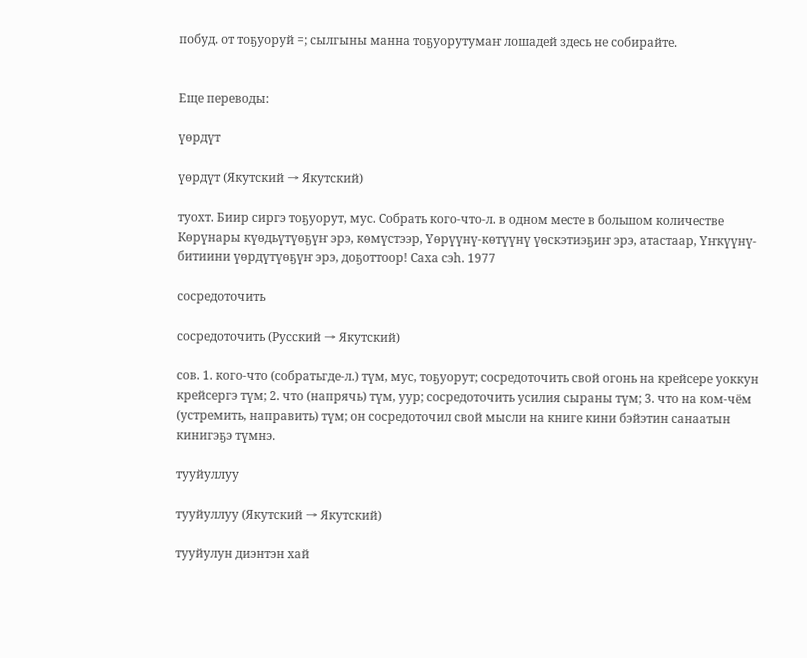побуд. от тоҕуоруй =; сылгыны манна тоҕуорутумаҥ лошадей здесь не собирайте.


Еще переводы:

үөрдүт

үөрдүт (Якутский → Якутский)

туохт. Биир сиргэ тоҕуорут, мус. Собрать кого-что-л. в одном месте в большом количестве
Көрүнары күөдьүтүөҕүҥ эрэ, көмүстээр, Үөрүүнү-көтүүнү үөскэтиэҕиҥ эрэ, атастаар, Үҥкүүнү-битиини үөрдүтүөҕүҥ эрэ, доҕоттоор! Саха сэһ. 1977

сосредоточить

сосредоточить (Русский → Якутский)

сов. 1. кого-что (собратьгде-л.) түм, мус, тоҕуорут; сосредоточить свой огонь на крейсере уоккун крейсергэ түм; 2. что (напрячь) түм, уур; сосредоточить усилия сыраны түм; 3. что на ком-чём (устремить, направить) түм; он сосредоточил свой мысли на книге кини бэйэтин санаатын кинигэҕэ түмнэ.

тууйуллуу

тууйуллуу (Якутский → Якутский)

тууйулун диэнтэн хай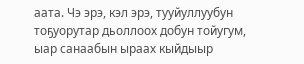аата. Чэ эрэ, кэл эрэ, тууйуллуубун тоҕуорутар дьоллоох добун тойугум, ыар санаабын ыраах кыйдыыр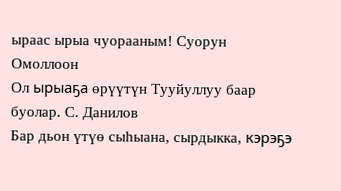ыраас ырыа чуорааным! Суорун Омоллоон
Ол ырыаҕа өрүүтүн Тууйуллуу баар буолар. С. Данилов
Бар дьон үтүө сыһыана, сырдыкка, кэрэҕэ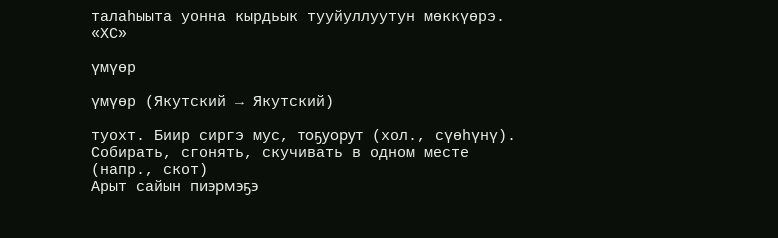талаһыыта уонна кырдьык тууйуллуутун мөккүөрэ. «ХС»

үмүөр

үмүөр (Якутский → Якутский)

туохт. Биир сиргэ мус, тоҕуорут (хол., сүөһүнү). Собирать, сгонять, скучивать в одном месте (напр., скот)
Арыт сайын пиэрмэҕэ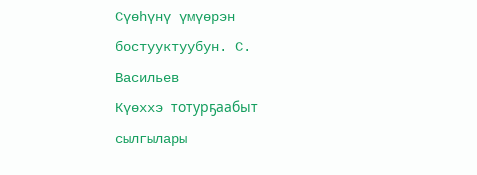Сүөһүнү үмүөрэн бостууктуубун. С. Васильев
Күөххэ тотурҕаабыт сылгылары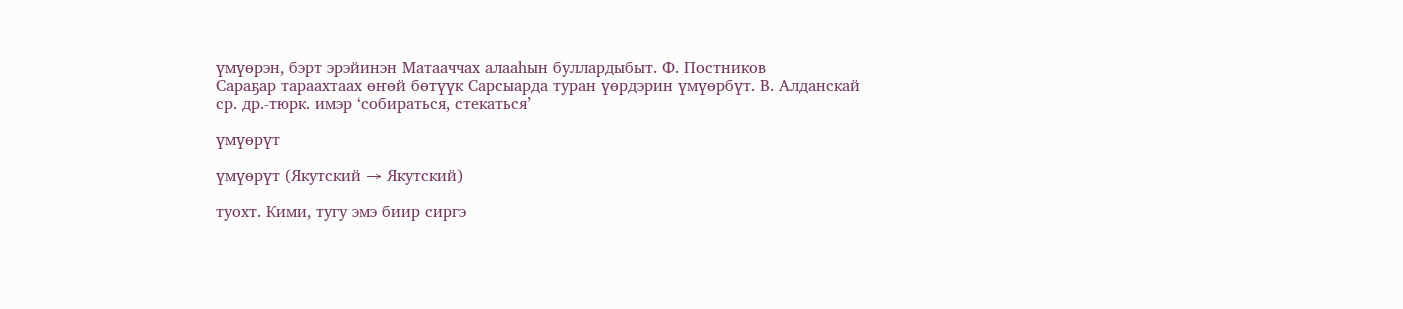үмүөрэн, бэрт эрэйинэн Матааччах алааһын буллардыбыт. Ф. Постников
Сараҕар тараахтаах өҥөй бөтүүк Сарсыарда туран үөрдэрин үмүөрбүт. В. Алданскай
ср. др.-тюрк. имэр ‘собираться, стекаться’

үмүөрүт

үмүөрүт (Якутский → Якутский)

туохт. Кими, тугу эмэ биир сиргэ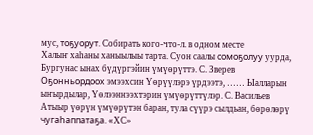мус, тоҕуорут. Собирать кого-что-л. в одном месте
Халыҥ хаһаны ханыылыы тарта. Суон саалы сомоҕолуу уурда, Бургунас ынах бүдүргэйин үмүөрүттэ. С. Зверев
Оҕонньордоох эмээхсин Үөрүүлэрэ үрдээтэ, …… Ыалларын ыҥырдылар, Үөлээннээхтэрин үмүөрүттүлэр. С. Васильев
Атыыр үөрүн үмүөрүтэн баран, тула сүүрэ сылдьан, бөрөлөрү чугаһаппатаҕа. «ХС»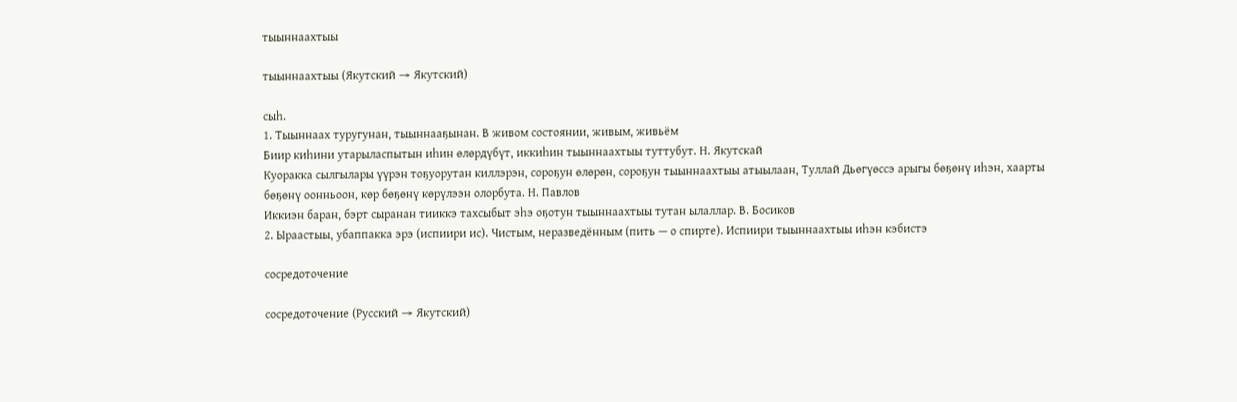тыыннаахтыы

тыыннаахтыы (Якутский → Якутский)

сыһ.
1. Тыыннаах туругунан, тыыннааҕынан. В живом состоянии, живым, живьём
Биир киһини утарыласпытын иһин өлөрдүбүт, иккиһин тыыннаахтыы туттубут. Н. Якутскай
Куоракка сылгылары үүрэн тоҕуорутан киллэрэн, сороҕун өлөрөн, сороҕун тыыннаахтыы атыылаан, Туллай Дьөгүөссэ арыгы бөҕөнү иһэн, хаарты бөҕөнү оонньоон, көр бөҕөнү көрүлээн олорбута. Н. Павлов
Иккиэн баран, бэрт сыранан тииккэ тахсыбыт эһэ оҕотун тыыннаахтыы тутан ылаллар. В. Босиков
2. Ыраастыы, убаппакка эрэ (испиири ис). Чистым, неразведённым (пить — о спирте). Испиири тыыннаахтыы иһэн кэбистэ

сосредоточение

сосредоточение (Русский → Якутский)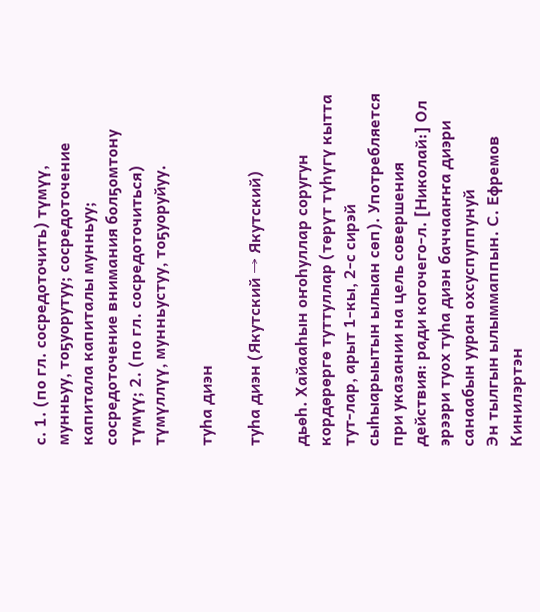с. 1. (по гл. сосредоточить) түмүү, мунньуу, тоҕуорутуу; сосредоточение капитала капиталы мунньуу; сосредоточение внимания болҕомтону түмүү; 2. (по гл. сосредоточиться) түмүллүү, мунньустуу, тоҕуоруйуу.

туһа диэн

туһа диэн (Якутский → Якутский)

дьөһ. Хайааһын оҥоһуллар соругун кордөрөргө туттуллар (төрүт түһүгү кытта тут-лар, арыт 1-кы, 2-с сирэй сыһыарыытын ылыан сөп). Употребляется при указании на цель совершения действия: ради когочего-л. [Николай:] Ол эрээри туох туһа диэн баччааҥҥа диэри санаабын ууран охсуспуппунуй
Эн тылгын ылыммаппын. С. Ефремов
Кинилэртэн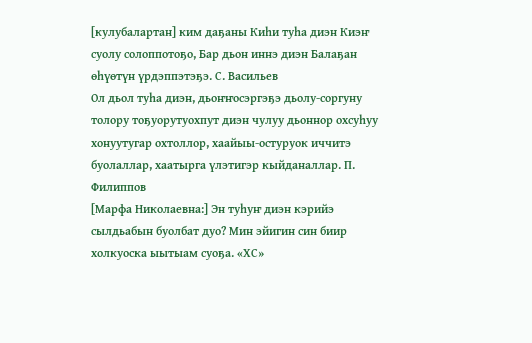[кулубалартан] ким даҕаны Киһи туһа диэн Киэҥ суолу солоппотоҕо, Бар дьон иннэ диэн Балаҕан өһүөтүн үрдэппэтэҕэ. С. Васильев
Ол дьол туһа диэн, дьоҥҥосэргэҕэ дьолу-соргуну толору тоҕуорутуохпут диэн чулуу дьоннор охсуһуу хонуутугар охтоллор, хаайыы-остуруок иччитэ буолаллар, хаатырга үлэтигэр кыйданаллар. П. Филиппов
[Марфа Николаевна:] Эн туһуҥ диэн кэрийэ сылдьабын буолбат дуо? Мин эйигин син биир холкуоска ыытыам суоҕа. «ХС»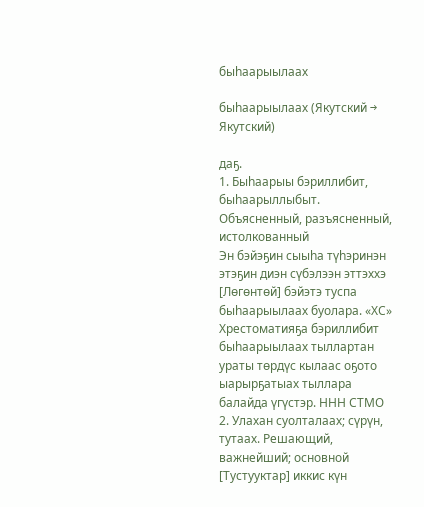быһаарыылаах

быһаарыылаах (Якутский → Якутский)

даҕ.
1. Быһаарыы бэриллибит, быһаарыллыбыт. Объясненный, разъясненный, истолкованный
Эн бэйэҕин сыыһа түһэринэн этэҕин диэн сүбэлээн эттэххэ [Лөгөнтөй] бэйэтэ туспа быһаарыылаах буолара. «ХС»
Хрестоматияҕа бэриллибит быһаарыылаах тыллартан ураты төрдүс кылаас оҕото ыарырҕатыах тыллара балайда үгүстэр. ННН СТМО
2. Улахан суолталаах; сүрүн, тутаах. Решающий, важнейший; основной
[Тустууктар] иккис күн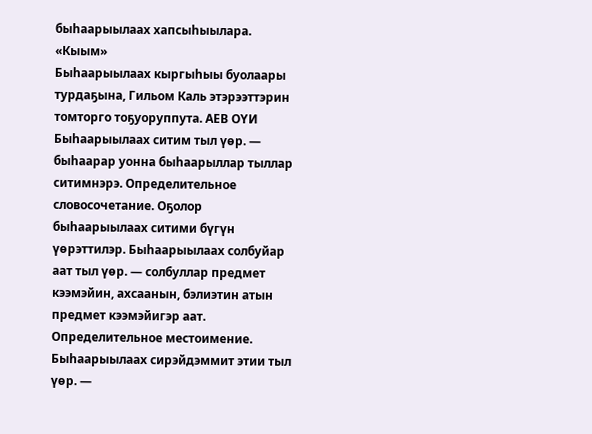быһаарыылаах хапсыһыылара. «Кыым»
Быһаарыылаах кыргыһыы буолаары турдаҕына, Гильом Каль этэрээттэрин томторго тоҕуоруппута. АЕВ ОҮИ
Быһаарыылаах ситим тыл үөр. — быһаарар уонна быһаарыллар тыллар ситимнэрэ. Определительное словосочетание. Оҕолор быһаарыылаах ситими бүгүн үөрэттилэр. Быһаарыылаах солбуйар аат тыл үөр. — солбуллар предмет кээмэйин, ахсаанын, бэлиэтин атын предмет кээмэйигэр аат. Определительное местоимение. Быһаарыылаах сирэйдэммит этии тыл үөр. —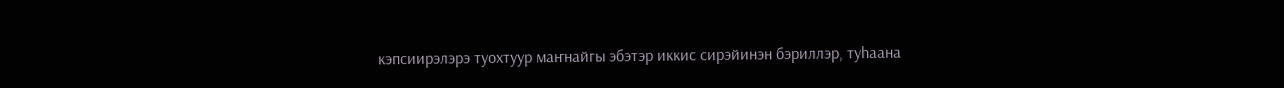кэпсиирэлэрэ туохтуур маҥнайгы эбэтэр иккис сирэйинэн бэриллэр, туһаана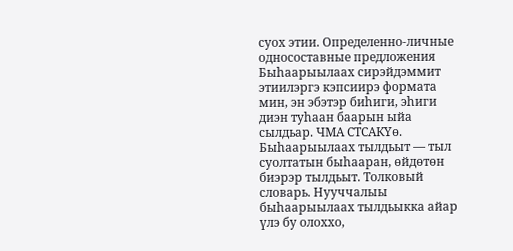суох этии. Определенно-личные односоставные предложения
Быһаарыылаах сирэйдэммит этиилэргэ кэпсиирэ формата мин, эн эбэтэр биһиги, эһиги диэн туһаан баарын ыйа сылдьар. ЧМА СТСАКҮө. Быһаарыылаах тылдьыт — тыл суолтатын быһааран, өйдөтөн биэрэр тылдьыт. Толковый словарь. Нууччалыы быһаарыылаах тылдьыкка айар үлэ бу олоххо,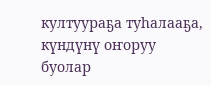култуураҕа туһалааҕа, күндүнү оҥоруу буолар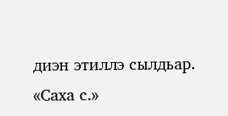диэн этиллэ сылдьар. «Саха с.»